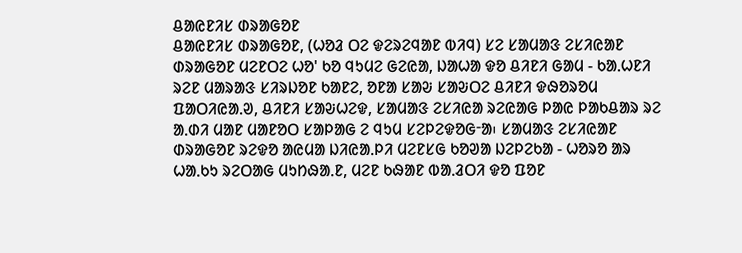ᱪᱟᱭᱱᱤᱥ ᱰᱨᱟᱜᱚᱱ
ᱪᱟᱭᱱᱤᱥ ᱰᱨᱟᱜᱚᱱ, (ᱦᱚᱲ ᱛᱮ ᱫᱮᱨᱮᱧᱟᱱ ᱵᱤᱧ) ᱥᱮ ᱥᱟᱢᱟᱝ ᱮᱥᱤᱭᱟᱱ ᱰᱨᱟᱜᱚᱱ ᱢᱮᱱᱛᱮ ᱦᱚ' ᱠᱚ ᱧᱩᱢᱮ ᱜᱮᱭᱟ, ᱡᱟᱦᱟ ᱫᱚ ᱪᱤᱱᱤ ᱜᱟᱢ - ᱠᱟᱹᱦᱱᱤ ᱨᱮᱱ ᱢᱟᱨᱟᱝ ᱥᱤᱨᱡᱚᱱ ᱠᱟᱱᱮ, ᱚᱱᱟ ᱥᱟᱶ ᱥᱟᱶᱛᱮ ᱪᱤᱱᱤ ᱫᱷᱚᱨᱚᱢ ᱯᱟᱛᱤᱭᱟᱹᱣ, ᱪᱤᱱᱤ ᱥᱟᱶᱦᱮᱫ, ᱥᱟᱢᱟᱝ ᱮᱥᱤᱭᱟ ᱨᱮᱭᱟᱜ ᱞᱟᱭ ᱞᱟᱠᱪᱟᱨ ᱨᱮ ᱟᱹᱰᱤ ᱢᱟᱱ ᱢᱟᱱᱚᱛ ᱥᱟᱞᱟᱜ ᱮ ᱧᱩᱢ ᱥᱮᱞᱮᱫᱚᱜᱼᱟ᱾ ᱥᱟᱢᱟᱝ ᱮᱥᱤᱭᱟᱱ ᱰᱨᱟᱜᱚᱱ ᱨᱮᱫᱚ ᱟᱭᱢᱟ ᱡᱤᱭᱟᱹᱞᱤ ᱢᱮᱱᱥᱜ ᱠᱚᱣᱟ ᱡᱮᱞᱮᱠᱟ - ᱦᱚᱨᱚ ᱟᱨ ᱦᱟᱹᱠᱩ ᱨᱮᱛᱟᱜ ᱢᱩᱴᱷᱟᱹᱱ, ᱢᱮᱱ ᱠᱷᱟᱱ ᱵᱟᱹᱲᱛᱤ ᱫᱚ ᱯᱚᱱ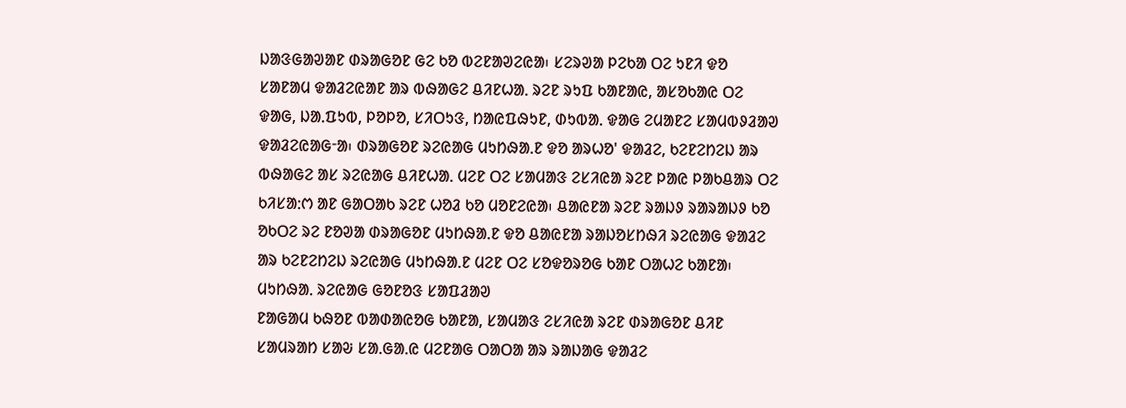ᱡᱟᱝᱜᱟᱣᱟᱱ ᱰᱨᱟᱜᱚᱱ ᱜᱮ ᱠᱚ ᱵᱮᱱᱟᱣᱮᱭᱟ᱾ ᱥᱮᱨᱣᱟ ᱞᱮᱠᱟ ᱛᱮ ᱩᱱᱤ ᱫᱚ ᱥᱟᱱᱟᱢ ᱫᱟᱲᱮᱭᱟᱱ ᱟᱨ ᱵᱷᱟᱜᱮ ᱪᱤᱱᱦᱟᱹ ᱨᱮᱱ ᱨᱩᱯ ᱠᱟᱱᱟᱭ, ᱟᱥᱚᱠᱟᱭ ᱛᱮ ᱫᱟᱜ, ᱡᱟᱹᱯᱩᱵ, ᱞᱚᱞᱚ, ᱥᱤᱛᱩᱝ, ᱴᱟᱭᱯᱷᱩᱱ, ᱰᱩᱵᱟᱹ ᱫᱟᱜ ᱮᱢᱟᱱᱮ ᱥᱟᱢᱵᱽᱲᱟᱣ ᱫᱟᱲᱮᱭᱟᱜᱼᱟ᱾ ᱰᱨᱟᱜᱚᱱ ᱨᱮᱭᱟᱜ ᱢᱩᱴᱷᱟᱹᱱ ᱫᱚ ᱟᱨᱦᱚ' ᱫᱟᱲᱮ, ᱠᱮᱱᱮᱴᱮᱡ ᱟᱨ ᱵᱷᱟᱜᱮ ᱟᱥ ᱨᱮᱭᱟᱜ ᱪᱤᱱᱦᱟᱹ ᱢᱮᱱ ᱛᱮ ᱥᱟᱢᱟᱝ ᱮᱥᱤᱭᱟ ᱨᱮᱱ ᱞᱟᱭ ᱞᱟᱠᱪᱟᱨ ᱛᱮ ᱠᱤᱥᱟᱺᱬ ᱟᱱ ᱜᱟᱛᱟᱠ ᱨᱮᱱ ᱦᱚᱲ ᱠᱚ ᱢᱚᱱᱮᱭᱟ᱾ ᱪᱟᱭᱱᱟ ᱨᱮᱱ ᱨᱟᱡᱽ ᱨᱟᱨᱟᱡᱽ ᱠᱚ ᱚᱠᱛᱮ ᱨᱮ ᱱᱚᱣᱟ ᱰᱨᱟᱜᱚᱱ ᱢᱩᱴᱷᱟᱹᱱ ᱫᱚ ᱪᱟᱭᱱᱟ ᱨᱟᱡᱚᱥᱴᱷᱤ ᱨᱮᱭᱟᱜ ᱫᱟᱲᱮ ᱟᱨ ᱠᱮᱱᱮᱴᱮᱡ ᱨᱮᱭᱟᱜ ᱢᱩᱴᱷᱟᱹᱱ ᱢᱮᱱ ᱛᱮ ᱥᱚᱫᱚᱨᱚᱜ ᱠᱟᱱ ᱛᱟᱦᱮ ᱠᱟᱱᱟ᱾
ᱢᱩᱴᱷᱟᱹ ᱨᱮᱭᱟᱜ ᱜᱚᱱᱚᱝ ᱥᱟᱯᱲᱟᱣ
ᱱᱟᱜᱟᱢ ᱠᱷᱚᱱ ᱵᱟᱰᱟᱭᱚᱜ ᱠᱟᱱᱟ, ᱥᱟᱢᱟᱝ ᱮᱥᱤᱭᱟ ᱨᱮᱱ ᱰᱨᱟᱜᱚᱱ ᱪᱤᱱ ᱥᱟᱢᱨᱟᱴ ᱥᱟᱶ ᱥᱟᱹᱜᱟᱹᱭ ᱢᱮᱱᱟᱜ ᱛᱟᱛᱟ ᱟᱨ ᱨᱟᱡᱟᱜ ᱫᱟᱲᱮ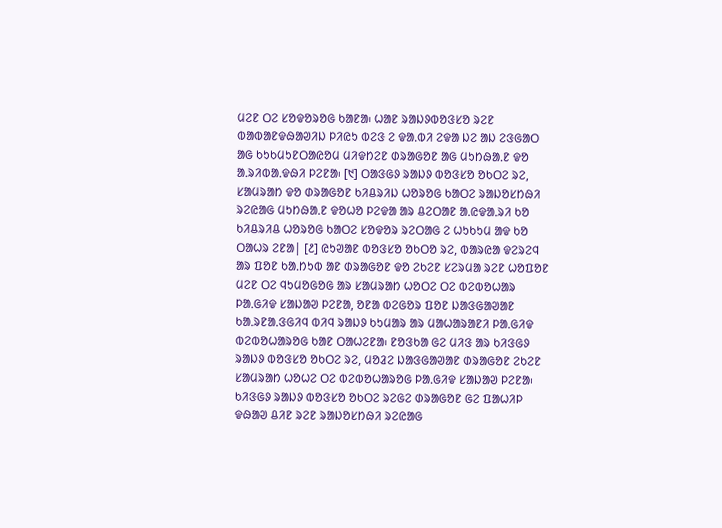ᱢᱮᱱ ᱛᱮ ᱥᱚᱫᱚᱨᱚᱜ ᱠᱟᱱᱟ᱾ ᱦᱟᱱ ᱨᱟᱡᱽᱵᱚᱝᱥᱚ ᱨᱮᱱ ᱵᱟᱵᱟᱱᱫᱷᱟᱣᱤᱡ ᱞᱤᱭᱩ ᱵᱮᱝ ᱮ ᱫᱟᱹᱵᱤ ᱮᱫᱟ ᱡᱮ ᱟᱡ ᱮᱝᱜᱟᱛ ᱟᱜ ᱠᱩᱠᱢᱩᱱᱛᱟᱭᱚᱢ ᱢᱤᱫᱴᱮᱱ ᱰᱨᱟᱜᱚᱱ ᱟᱜ ᱢᱩᱴᱷᱟᱹᱱ ᱫᱚ ᱟᱹᱨᱤᱵᱟᱹᱫᱷᱤ ᱞᱮᱱᱟ᱾ [᱑] ᱛᱟᱝᱜᱽ ᱨᱟᱡᱽ ᱵᱚᱝᱥᱚ ᱚᱠᱛᱮ ᱨᱮ, ᱥᱟᱢᱨᱟᱴ ᱫᱚ ᱰᱨᱟᱜᱚᱱ ᱠᱤᱪᱨᱤᱡ ᱦᱚᱨᱚᱜ ᱠᱟᱛᱮ ᱨᱟᱡᱚᱥᱴᱷᱤ ᱨᱮᱭᱟᱜ ᱢᱩᱴᱷᱟᱹᱱ ᱫᱚᱦᱚ ᱞᱮᱫᱟ ᱟᱨ ᱪᱮᱛᱟᱱ ᱟᱹᱭᱫᱟᱹᱨᱤ ᱠᱚ ᱠᱤᱪᱨᱤᱪ ᱦᱚᱨᱚᱜ ᱠᱟᱛᱮ ᱥᱚᱫᱚᱨ ᱨᱮᱛᱟᱜ ᱮ ᱦᱩᱠᱩᱢ ᱟᱫ ᱠᱚ ᱛᱟᱦᱨ ᱮᱱᱟ| [᱒] ᱭᱩᱣᱟᱱ ᱵᱚᱝᱥᱚ ᱚᱠᱛᱚ ᱨᱮ, ᱵᱟᱨᱭᱟ ᱫᱮᱨᱮᱧ ᱟᱨ ᱯᱚᱱ ᱠᱟᱹᱴᱩᱵ ᱟᱱ ᱰᱨᱟᱜᱚᱱ ᱫᱚ ᱮᱠᱮᱱ ᱥᱮᱨᱢᱟ ᱨᱮᱱ ᱦᱚᱯᱚᱱ ᱢᱮᱱ ᱛᱮ ᱧᱩᱢᱚᱜᱚᱜ ᱟᱨ ᱥᱟᱢᱨᱟᱴ ᱦᱚᱛᱮ ᱛᱮ ᱵᱮᱵᱚᱦᱟᱨ ᱞᱟᱹᱜᱤᱫ ᱥᱟᱡᱟᱣ ᱞᱮᱱᱟ, ᱚᱱᱟ ᱵᱮᱜᱚᱨ ᱯᱚᱱ ᱡᱟᱝᱜᱟᱣᱟᱱ ᱠᱟᱹᱨᱱᱟᱹᱝᱜᱤᱧ ᱵᱤᱧ ᱨᱟᱡᱽ ᱠᱩᱢᱟᱨ ᱟᱨ ᱢᱟᱦᱟᱨᱟᱱᱤ ᱞᱟᱹᱜᱤᱫ ᱵᱮᱵᱚᱦᱟᱨᱚᱜ ᱠᱟᱱ ᱛᱟᱦᱮᱱᱟ᱾ ᱱᱚᱝᱠᱟ ᱜᱮ ᱢᱤᱝ ᱟᱨ ᱠᱤᱝᱜᱽ ᱨᱟᱡᱽ ᱵᱚᱝᱥᱚ ᱚᱠᱛᱮ ᱨᱮ, ᱢᱚᱲᱮ ᱡᱟᱝᱜᱟᱣᱟᱱ ᱰᱨᱟᱜᱚᱱ ᱮᱠᱮᱱ ᱥᱟᱢᱨᱟᱴ ᱦᱚᱦᱮ ᱛᱮ ᱵᱮᱵᱚᱦᱟᱨᱚᱜ ᱞᱟᱹᱜᱤᱫ ᱥᱟᱡᱟᱣ ᱞᱮᱱᱟ᱾ ᱠᱤᱝᱜᱽ ᱨᱟᱡᱽ ᱵᱚᱝᱥᱚ ᱚᱠᱛᱮ ᱨᱮᱜᱮ ᱰᱨᱟᱜᱚᱱ ᱜᱮ ᱯᱟᱦᱤᱞ ᱫᱷᱟᱣ ᱪᱤᱱ ᱨᱮᱱ ᱨᱟᱡᱚᱥᱴᱷᱤ ᱨᱮᱭᱟᱜ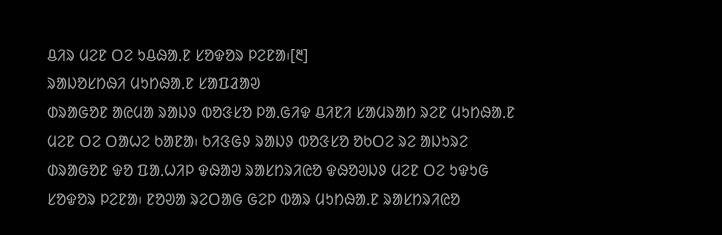ᱪᱤᱨ ᱢᱮᱱ ᱛᱮ ᱩᱪᱷᱟᱹᱱ ᱥᱚᱫᱚᱨ ᱞᱮᱱᱟ᱾[᱓]
ᱨᱟᱡᱚᱥᱴᱷᱤ ᱢᱩᱴᱷᱟᱹᱱ ᱥᱟᱯᱲᱟᱣ
ᱰᱨᱟᱜᱚᱱ ᱟᱭᱢᱟ ᱨᱟᱡᱽ ᱵᱚᱝᱥᱚ ᱞᱟᱹᱜᱤᱫ ᱪᱤᱱᱤ ᱥᱟᱢᱨᱟᱴ ᱨᱮᱱ ᱢᱩᱴᱷᱟᱹᱱ ᱢᱮᱱ ᱛᱮ ᱛᱟᱦᱮ ᱠᱟᱱᱟ᱾ ᱠᱤᱝᱜᱽ ᱨᱟᱡᱽ ᱵᱚᱝᱥᱚ ᱚᱠᱛᱮ ᱨᱮ ᱟᱡᱩᱨᱮ ᱰᱨᱟᱜᱚᱱ ᱫᱚ ᱯᱟᱹᱦᱤᱞ ᱫᱷᱟᱣ ᱨᱟᱥᱴᱨᱤᱭᱚ ᱫᱷᱚᱣᱡᱽ ᱢᱮᱱ ᱛᱮ ᱩᱫᱩᱜ ᱥᱚᱫᱚᱨ ᱞᱮᱱᱟ᱾ ᱱᱚᱣᱟ ᱨᱮᱛᱟᱜ ᱜᱮᱞ ᱵᱟᱨ ᱢᱩᱴᱷᱟᱹᱱ ᱨᱟᱥᱴᱨᱤᱭᱚ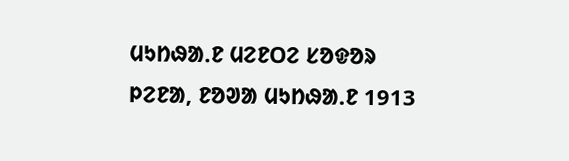ᱢᱩᱴᱷᱟᱹᱱ ᱢᱮᱱᱛᱮ ᱥᱚᱫᱚᱨ ᱞᱮᱱᱟ, ᱱᱚᱣᱟ ᱢᱩᱴᱷᱟᱹᱱ 1913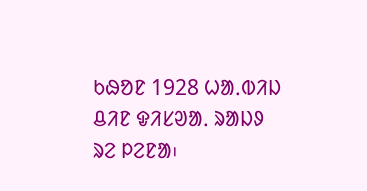ᱠᱷᱚᱱ 1928 ᱦᱟᱹᱵᱤᱡ ᱪᱤᱱ ᱫᱤᱥᱣᱟᱹ ᱨᱟᱡᱽ ᱨᱮ ᱞᱮᱱᱟ᱾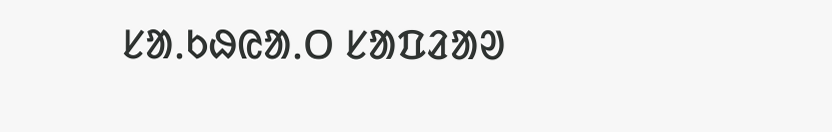ᱥᱟᱹᱠᱷᱭᱟᱹᱛ ᱥᱟᱯᱲᱟᱣ